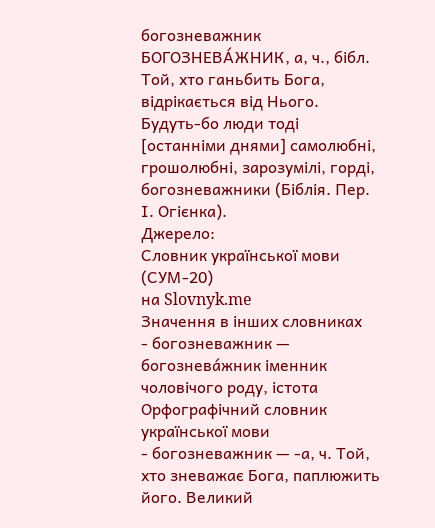богозневажник
БОГОЗНЕВА́ЖНИК, а, ч., бібл.
Той, хто ганьбить Бога, відрікається від Нього.
Будуть-бо люди тоді [останніми днями] самолюбні, грошолюбні, зарозумілі, горді, богозневажники (Біблія. Пер. І. Огієнка).
Джерело:
Словник української мови (СУМ-20)
на Slovnyk.me
Значення в інших словниках
- богозневажник — богознева́жник іменник чоловічого роду, істота Орфографічний словник української мови
- богозневажник — -а, ч. Той, хто зневажає Бога, паплюжить його. Великий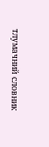тлумачний словник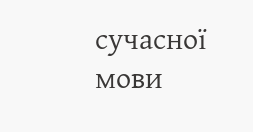сучасної мови